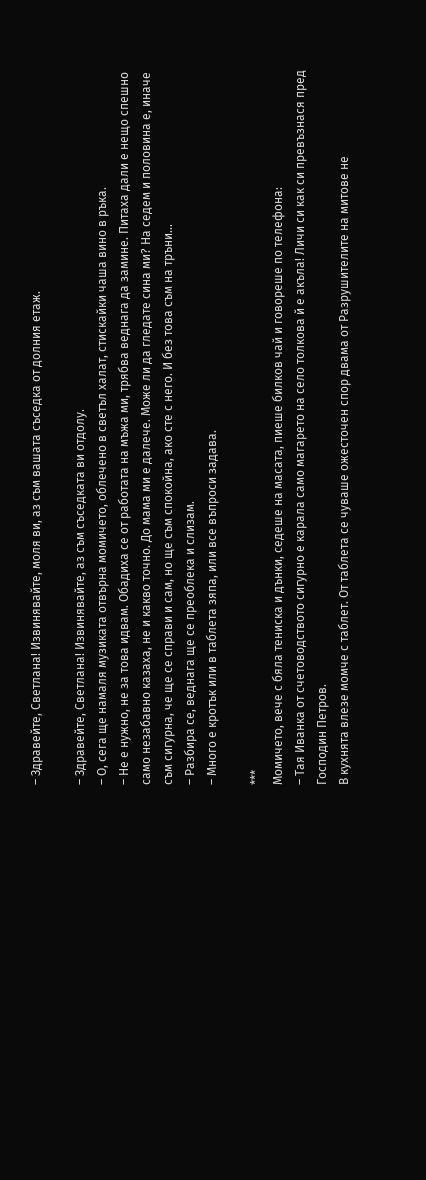– Здравейте, Светлана! Извинявайте, моля ви, аз съм вашата съседка от долния етаж.

– Здравейте, Светлана! Извинявайте, аз съм съседката ви отдолу.
– О, сега ще намаля музиката отвърна момичето, облечено в светъл халат, стискайки чаша вино в ръка.
– Не е нужно, не за това идвам. Обадиха се от работата на мъжа ми, трябва веднага да замине. Питаха дали е нещо спешно само незабавно казаха, не и какво точно. До мама ми е далече. Може ли да гледате сина ми? На седем и половина е, иначе съм сигурна, че ще се справи и сам, но ще съм спокойна, ако сте с него. И без това съм на тръни…
– Разбира се, веднага ще се преоблека и слизам.
– Много е кротък или в таблета зяпа, или все въпроси задава.

***
Момичето, вече с бяла тениска и дънки, седеше на масата, пиеше билков чай и говореше по телефона:
– Тая Иванка от счетоводството сигурно е карала само магарето на село толкова й е акъла! Личи си как си превъзнася пред Господин Петров.
В кухнята влезе момче с таблет. От таблета се чуваше ожесточен спор двама от Разрушителите на митове не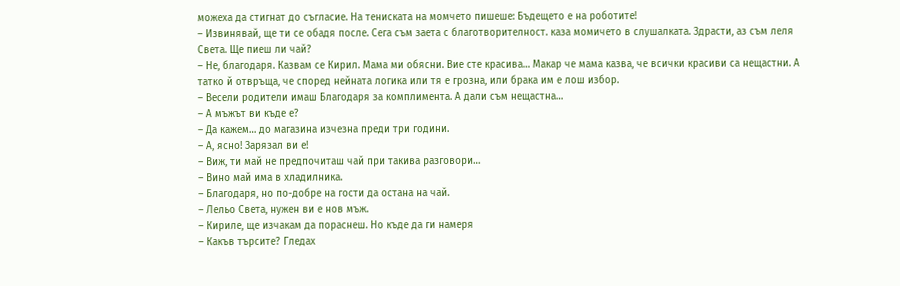можеха да стигнат до съгласие. На тениската на момчето пишеше: Бъдещето е на роботите!
– Извинявай, ще ти се обадя после. Сега съм заета с благотворителност. каза момичето в слушалката. Здрасти, аз съм леля Света. Ще пиеш ли чай?
– Не, благодаря. Казвам се Кирил. Мама ми обясни. Вие сте красива… Макар че мама казва, че всички красиви са нещастни. А татко й отвръща, че според нейната логика или тя е грозна, или брака им е лош избор.
– Весели родители имаш Благодаря за комплимента. А дали съм нещастна…
– А мъжът ви къде е?
– Да кажем… до магазина изчезна преди три години.
– А, ясно! Зарязал ви е!
– Виж, ти май не предпочиташ чай при такива разговори…
– Вино май има в хладилника.
– Благодаря, но по-добре на гости да остана на чай.
– Лельо Света, нужен ви е нов мъж.
– Кириле, ще изчакам да пораснеш. Но къде да ги намеря
– Какъв търсите? Гледах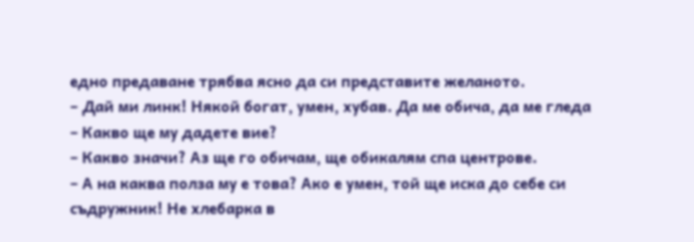едно предаване трябва ясно да си представите желаното.
– Дай ми линк! Някой богат, умен, хубав. Да ме обича, да ме гледа
– Какво ще му дадете вие?
– Какво значи? Аз ще го обичам, ще обикалям спа центрове.
– А на каква полза му е това? Ако е умен, той ще иска до себе си съдружник! Не хлебарка в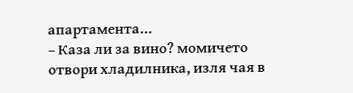апартамента…
– Каза ли за вино? момичето отвори хладилника, изля чая в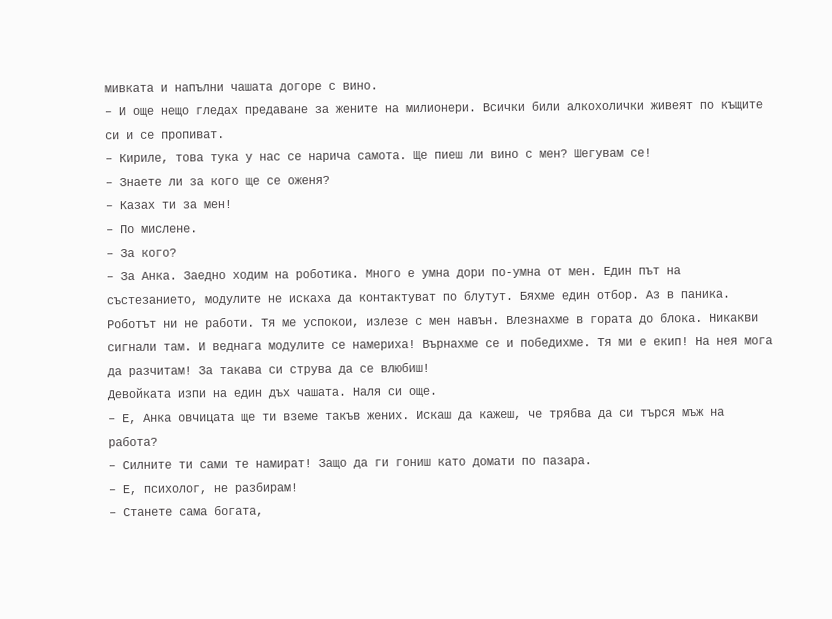мивката и напълни чашата догоре с вино.
– И още нещо гледах предаване за жените на милионери. Всички били алкохолички живеят по къщите си и се пропиват.
– Кириле, това тука у нас се нарича самота. Ще пиеш ли вино с мен? Шегувам се!
– Знаете ли за кого ще се оженя?
– Казах ти за мен!
– По мислене.
– За кого?
– За Анка. Заедно ходим на роботика. Много е умна дори по-умна от мен. Един път на състезанието, модулите не искаха да контактуват по блутут. Бяхме един отбор. Аз в паника. Роботът ни не работи. Тя ме успокои, излезе с мен навън. Влезнахме в гората до блока. Никакви сигнали там. И веднага модулите се намериха! Върнахме се и победихме. Тя ми е екип! На нея мога да разчитам! За такава си струва да се влюбиш!
Девойката изпи на един дъх чашата. Наля си още.
– Е, Анка овчицата ще ти вземе такъв жених. Искаш да кажеш, че трябва да си търся мъж на работа?
– Силните ти сами те намират! Защо да ги гониш като домати по пазара.
– Е, психолог, не разбирам!
– Станете сама богата,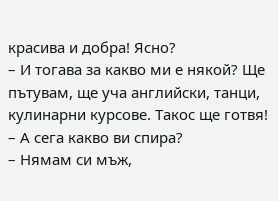красива и добра! Ясно?
– И тогава за какво ми е някой? Ще пътувам, ще уча английски, танци, кулинарни курсове. Такос ще готвя!
– А сега какво ви спира?
– Нямам си мъж,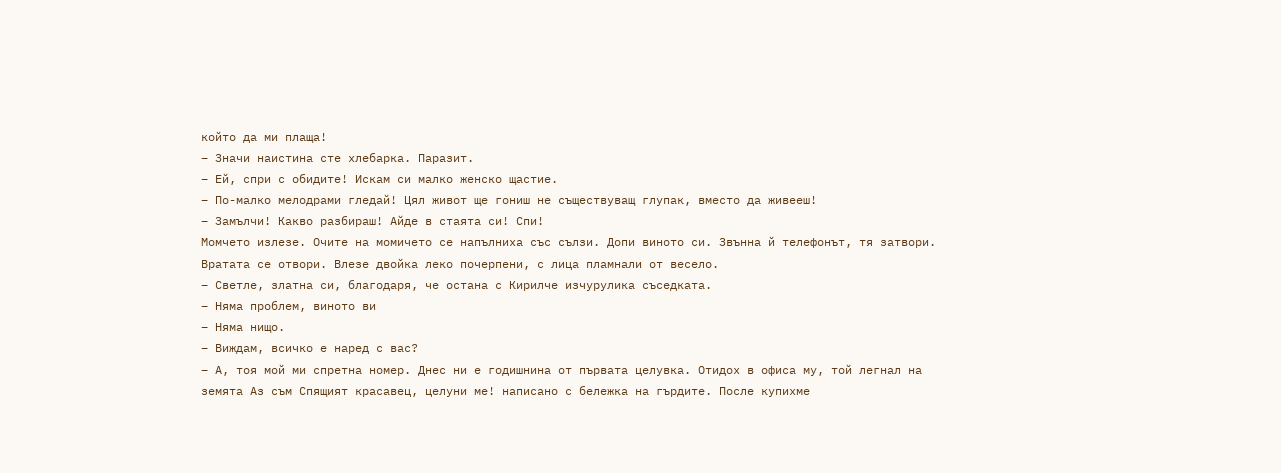който да ми плаща!
– Значи наистина сте хлебарка. Паразит.
– Ей, спри с обидите! Искам си малко женско щастие.
– По-малко мелодрами гледай! Цял живот ще гониш не съществуващ глупак, вместо да живееш!
– Замълчи! Какво разбираш! Айде в стаята си! Спи!
Момчето излезе. Очите на момичето се напълниха със сълзи. Допи виното си. Звънна й телефонът, тя затвори. Вратата се отвори. Влезе двойка леко почерпени, с лица пламнали от весело.
– Светле, златна си, благодаря, че остана с Кирилче изчурулика съседката.
– Няма проблем, виното ви
– Няма нищо.
– Виждам, всичко е наред с вас?
– А, тоя мой ми спретна номер. Днес ни е годишнина от първата целувка. Отидох в офиса му, той легнал на земята Аз съм Спящият красавец, целуни ме! написано с бележка на гърдите. После купихме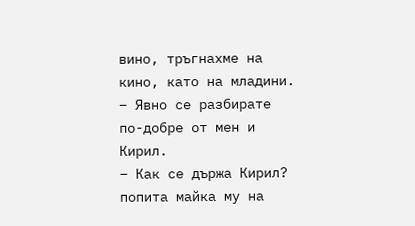вино, тръгнахме на кино, като на младини.
– Явно се разбирате по-добре от мен и Кирил.
– Как се държа Кирил? попита майка му на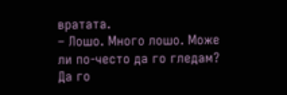вратата.
– Лошо. Много лошо. Може ли по-често да го гледам? Да го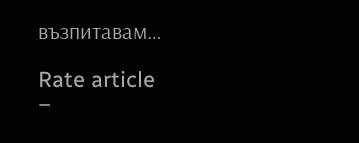възпитавам…

Rate article
–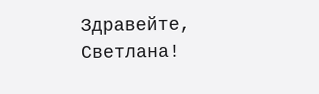Здравейте, Светлана!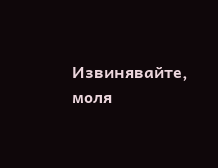Извинявайте, моля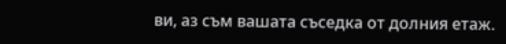ви, аз съм вашата съседка от долния етаж.